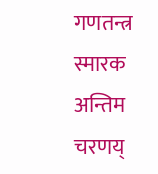गणतन्त्र स्मारक अन्तिम चरणय्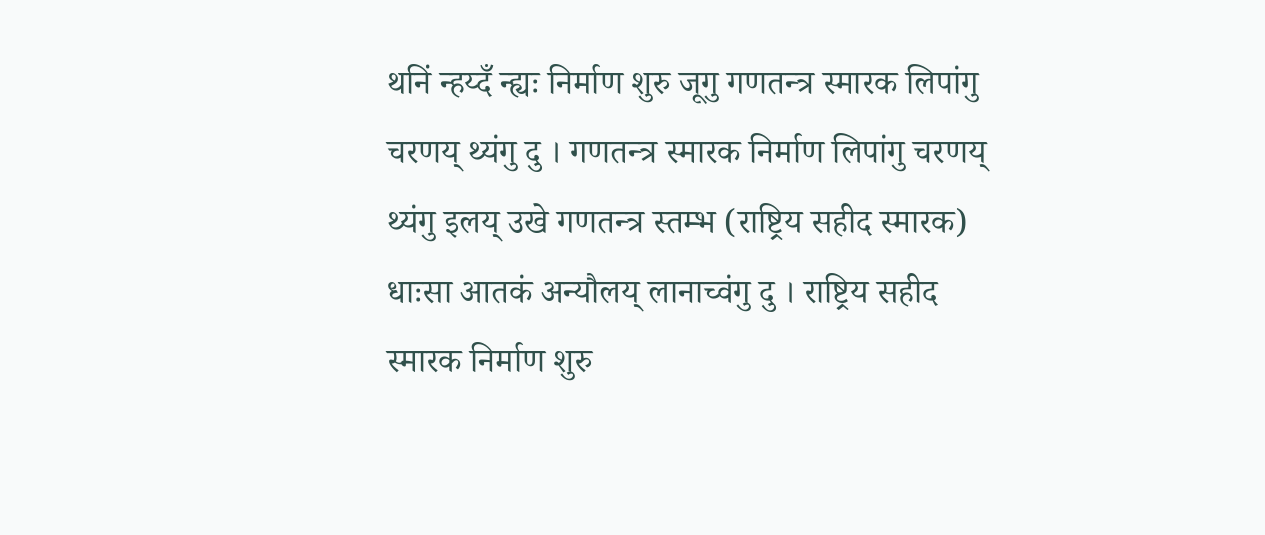थनिं न्हय्दँ न्ह्यः निर्माण शुरु जूगु गणतन्त्र स्मारक लिपांगु चरणय् थ्यंगु दु । गणतन्त्र स्मारक निर्माण लिपांगु चरणय् थ्यंगु इलय् उखे गणतन्त्र स्तम्भ (राष्ट्रिय सहीद स्मारक) धाःसा आतकं अन्यौलय् लानाच्वंगु दु । राष्ट्रिय सहीद स्मारक निर्माण शुरु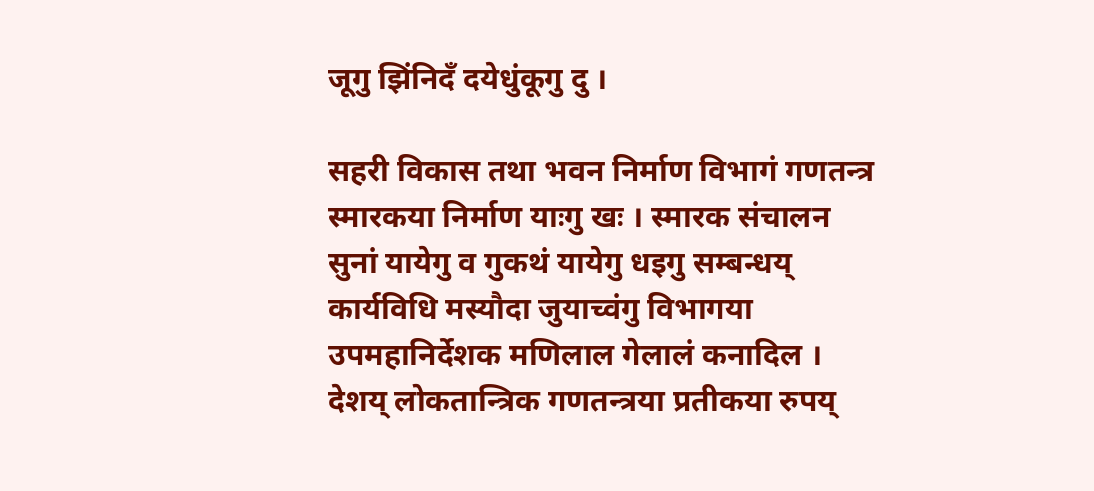जूगु झिंनिदँ दयेधुंकूगु दु ।

सहरी विकास तथा भवन निर्माण विभागं गणतन्त्र स्मारकया निर्माण याःगु खः । स्मारक संचालन सुनां यायेगु व गुकथं यायेगु धइगु सम्बन्धय् कार्यविधि मस्यौदा जुयाच्वंगु विभागया उपमहानिर्देशक मणिलाल गेलालं कनादिल । देशय् लोकतान्त्रिक गणतन्त्रया प्रतीकया रुपय्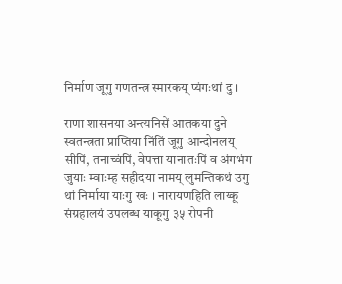निर्माण जूगु गणतन्त्र स्मारकय् प्यंगःथां दु ।

राणा शासनया अन्त्यनिसें आतकया दुने स्वतन्त्रता प्राप्तिया निंतिं जूगु आन्दोनलय् सीपिं, तनाच्वंपिं, वेपत्ता यानातःपिं व अंगभंग जुयाः म्वाःम्ह सहीदया नामय् लुमन्तिकथं उगु थां निर्माया याःगु खः । नारायणहिति लाय्कू संग्रहालयं उपलब्ध याकूगु ३५ रोपनी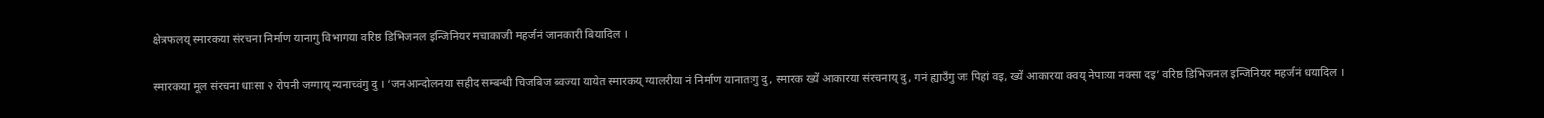क्षेत्रफलय् स्मारकया संरचना निर्माण यानागु विभागया वरिष्ठ डिभिजनल इन्जिनियर मचाकाजी महर्जनं जानकारी बियादिल ।

स्मारकया मूल संरचना धाःसा २ रोपनी जग्गाय् न्यनाच्वंगु दु । ‘जनआन्दोलनया सहीद सम्बन्धी चिजबिज ब्वज्या यायेत स्मारकय् ग्यालरीया नं निर्माण यानातःगु दु, स्मारक ख्यें आकारया संरचनाय् दु, गनं ह्याउँगु जः पिहां वइ, ख्यें आकारया क्वय् नेपाःया नक्सा दइ’ वरिष्ठ डिभिजनल इन्जिनियर महर्जनं धयादिल ।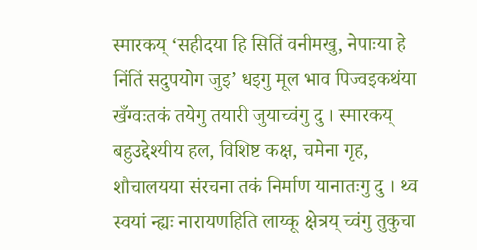स्मारकय् ‘सहीदया हि सितिं वनीमखु, नेपाःया हे निंतिं सदुपयोग जुइ’ धइगु मूल भाव पिज्वइकथंया खँग्वःतकं तयेगु तयारी जुयाच्वंगु दु । स्मारकय् बहुउद्देश्यीय हल, विशिष्ट कक्ष, चमेना गृह, शौचालयया संरचना तकं निर्माण यानातःगु दु । थ्व स्वयां न्ह्यः नारायणहिति लाय्कू क्षेत्रय् च्वंगु तुकुचा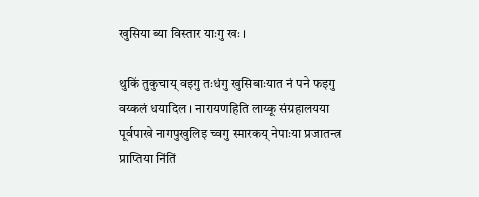खुसिया ब्या विस्तार याःगु खः ।

थुकिं तुकुचाय् वइगु तःधंगु खुसिबाःयात नं पने फइगु वय्कलं धयादिल । नारायणहिति लाय्कू संग्रहालयया पूर्वपाखे नागपुखुलिइ च्वगु स्मारकय् नेपाःया प्रजातन्त्र प्राप्तिया निंतिं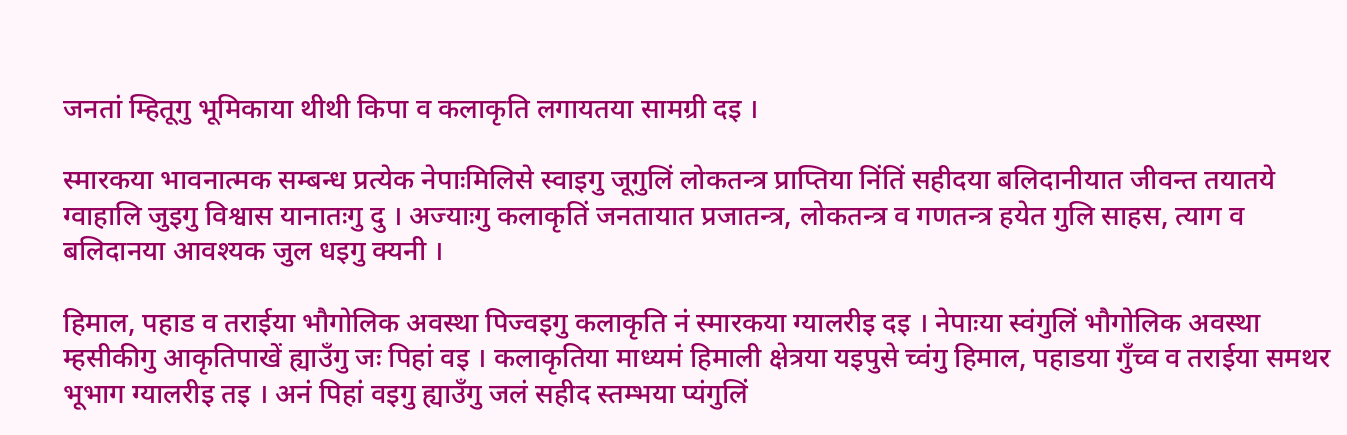जनतां म्हितूगु भूमिकाया थीथी किपा व कलाकृति लगायतया सामग्री दइ ।

स्मारकया भावनात्मक सम्बन्ध प्रत्येक नेपाःमिलिसे स्वाइगु जूगुलिं लोकतन्त्र प्राप्तिया निंतिं सहीदया बलिदानीयात जीवन्त तयातये ग्वाहालि जुइगु विश्वास यानातःगु दु । अज्याःगु कलाकृतिं जनतायात प्रजातन्त्र, लोकतन्त्र व गणतन्त्र हयेत गुलि साहस, त्याग व बलिदानया आवश्यक जुल धइगु क्यनी ।

हिमाल, पहाड व तराईया भौगोलिक अवस्था पिज्वइगु कलाकृति नं स्मारकया ग्यालरीइ दइ । नेपाःया स्वंगुलिं भौगोलिक अवस्था म्हसीकीगु आकृतिपाखें ह्याउँगु जः पिहां वइ । कलाकृतिया माध्यमं हिमाली क्षेत्रया यइपुसे च्वंगु हिमाल, पहाडया गुँच्व व तराईया समथर भूभाग ग्यालरीइ तइ । अनं पिहां वइगु ह्याउँगु जलं सहीद स्तम्भया प्यंगुलिं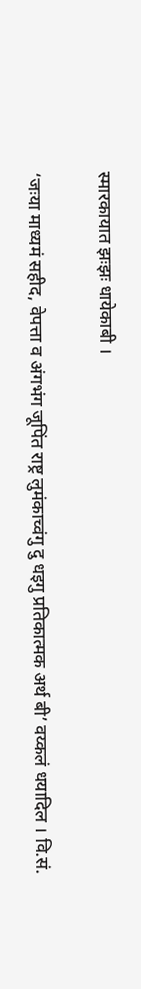स्मारकायात झःझः धायेकाबी ।

‘जःया माध्यमं सहीद, वेपत्ता व अंगभंग जूपिंत राष्ट्र लुमंकाच्वंगु दु धइगु प्रतिकात्मक अर्थ बी’ वय्कलं धयादिल । वि.सं.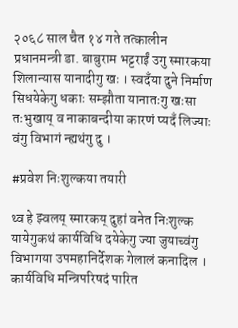२०६८ साल चैत १४ गते तत्कालीन प्रधानमन्त्री डा. बाबुराम भट्टराईं उगु स्मारकया शिलान्यास यानादीगु खः । स्वदँया दुने निर्माण सिधयेकेगु धकाः सम्झौता यानातःगु खःसा तःभुखाय् व नाकाबन्दीया कारणं प्यदँ लिज्याः वंगु विभागं न्ह्यथंगु दु ।

#प्रवेश निःशुल्कया तयारी

थ्व हे झ्वलय् स्मारकय् दुहां वनेत निःशुल्क यायेगुकथं कार्यविधि दयेकेगु ज्या जुयाच्वंगु विभागया उपमहानिर्देशक गेलालं कनादिल । कार्यविधि मन्त्रिपरिषदं पारित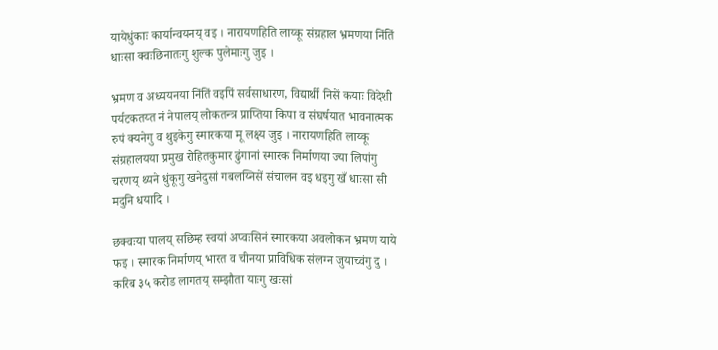यायेधुंकाः कार्यान्वयनय् वइ । नारायणहिति लाय्कू संग्रहाल भ्रमणया निंतिं धाःसा क्वःछिनातःगु शुल्क पुलेमाःगु जुइ ।

भ्रमण व अध्ययनया निंतिं वइपिं सर्वसाधारण, विद्यार्थी निसें कयाः विदेशी पर्यटकतय्त नं नेपालय् लोकतन्त्र प्राप्तिया किपा व संघर्षयात भावनात्मक रुपं क्यनेगु व थुइकेगु स्मारकया मू लक्ष्य जुइ । नारायणहिति लाय्कू संग्रहालयया प्रमुख रोहितकुमार ढुंगानां स्मारक निर्माणया ज्या लिपांगु चरणय् थ्यने धुंकूगु खनेदुसां गबलय्निसें संचालन वइ धइगु खँ धाःसा सी मदुनि धयादि ।

छक्वःया पालय् सछिम्ह स्वयां अप्वःसिनं स्मारकया अवलोकन भ्रमण याये फइ । स्मारक निर्माणय् भारत व चीनया प्राविधिक संलग्न जुयाच्वंगु दु । करिब ३५ करोड लागतय् सम्झौता याःगु खःसां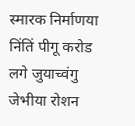स्मारक निर्माणया निंतिं पीगू करोड लगे जुयाच्वंगु जेभीया रोशन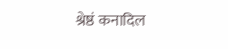श्रेष्ठं कनादिल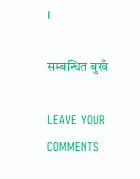।

सम्बन्धित बुखँ

LEAVE YOUR COMMENTS